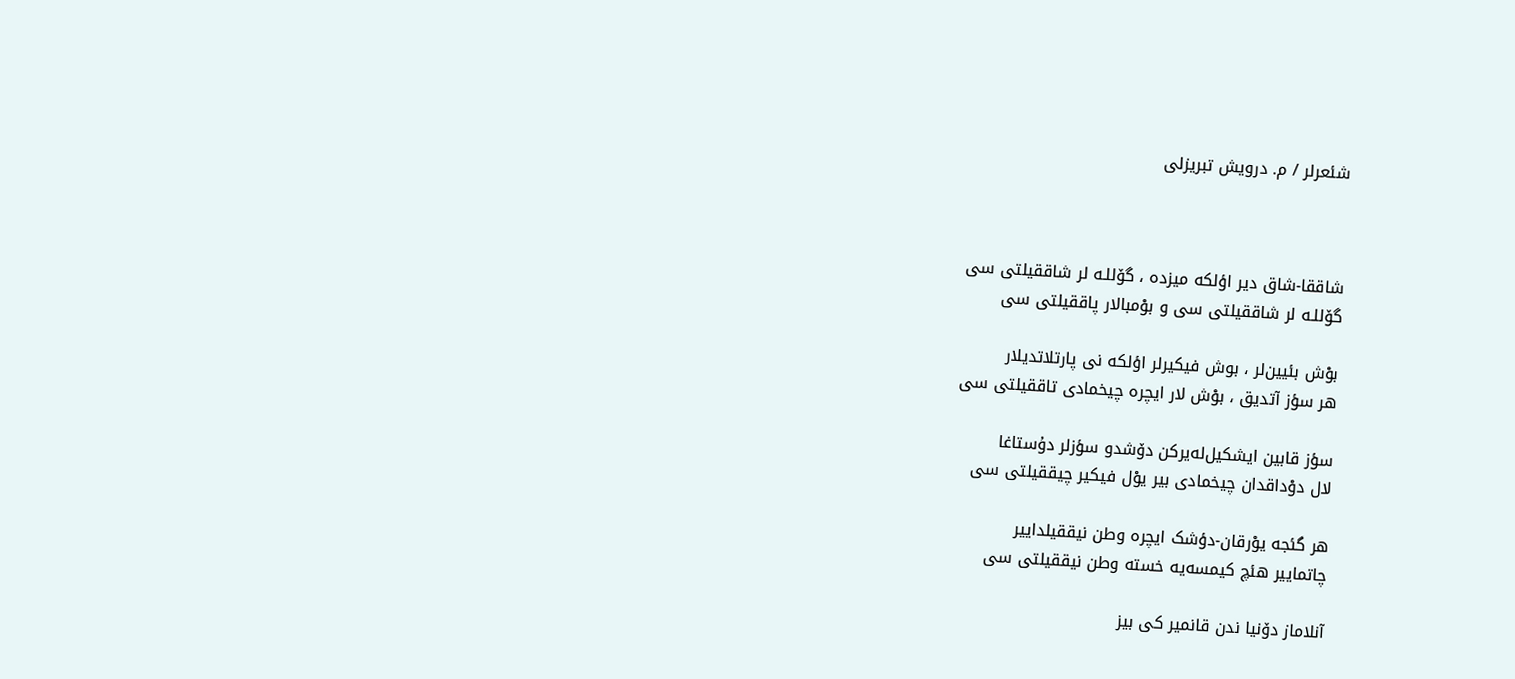شئعرلر / م. درویش تبریزلی



شاققا-شاق دیر اؤلکه میزده ، گۆللـه لر شاققیلتی سی
گۆللـه لر شاققیلتی سی و بوْمبالار پاققیلتی سی

بوْش بئیین‌لر ، بوش فیکیرلر اؤلکه نی پارتلاتدیلار
هر سؤز آتدیق ، بوْش لار ایچره چیخمادی تاققیلتی سی

سؤز قابین ایشکیل‌له‌یرکن دۆشدو سؤزلر دۇستاغا
لال دوْداقدان چیخمادی بیر یوْل فیکیر چیققیلتی سی

هر گئجه یوْرقان-دؤشک ایچره وطن نیققیلداییر
چاتماییر هئچ کیمسه‌یه خسته وطن نیققیلتی سی

آنلاماز دۆنیا ندن قانمیر کی بیز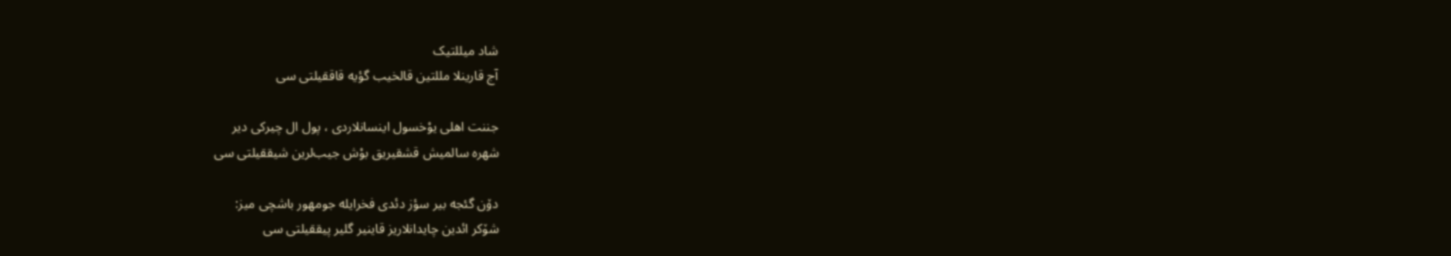شاد میللتیک
آج قارینلا مللتین قالخیب گؤیه قاققیلتی سی

جننت اهلی یوْخسول اینسانلاردی ، پول ال چیرکی دیر
شهره سالمیش قشقیریق بوْش جیب‌لرین شیققیلتی سی

دۆن گئجه بیر سؤز دئدی فخرایله جومهور باشچی میز:
شۆکر ائدین چایدانلاریز قاینیر گلیر پیققیلتی سی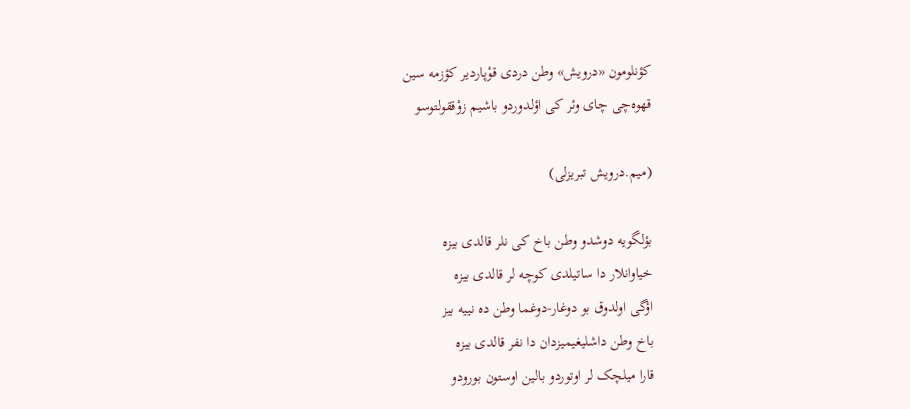کؤنلومون «درویش» وطن دردی قوْپاردیر کؤزمه سین
قهوه‌چی چای وئر کی اؤلدوردو باشیم زوْققولتوسو

(میم.درویش تبریزلی)

بؤلگویه دوشدو وطن باخ کی نلر قالدی بیزه
خیاوانلار دا ساتیلدی کوچه لر قالدی بیزه
اؤگی اولدوق بو دوغار-دوغما وطن ده نییه بیز
باخ وطن داشلیغیمیزدان دا نفر قالدی بیزه
قارا میلچک لر اوتوردو بالین اوستون بورودو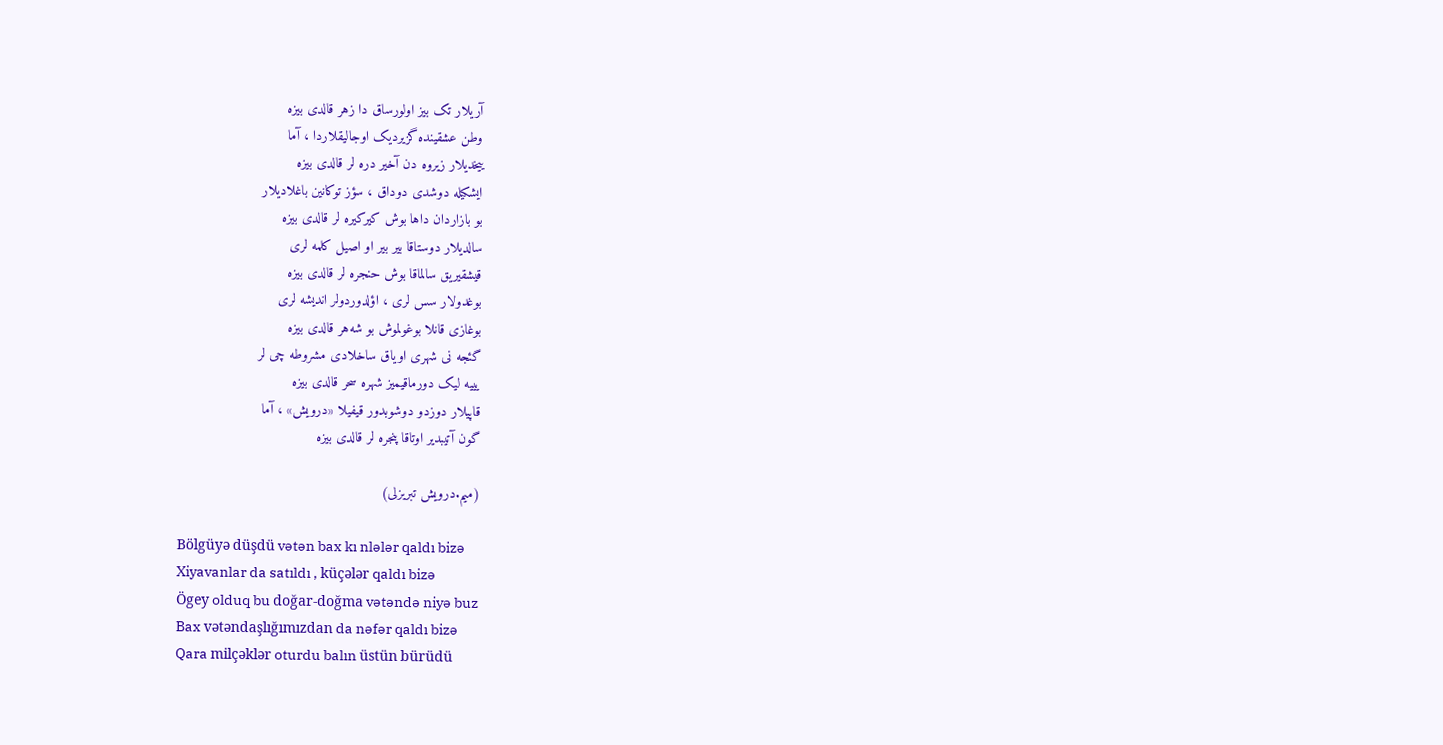آریلار تک بیز اولورساق دا زهر قالدی بیزه
وطن عشقینده گزیردیک اوجالیقلاردا ، آما
ییخدیلار زیروه دن آخیر دره لر قالدی بیزه
ایشکیله دوشدی دوداق ، سؤز توکانین باغلادیلار
بو بازاردان داها بوش کیرکیره لر قالدی بیزه
سالدیلار دوستاقا بیر بیر او اصیل کلمه لری
قیشقیریق سالماقا بوش حنجره لر قالدی بیزه
بوغدولار سس لری ، اؤلدوردولر اندیشه لری
بوغازی قانلا بوغولموش بو شه‌هر قالدی بیزه
گئجه نی شهری اویاق ساخلادی مشروطه چی لر
یییه لیک دورماقیمیز شهره سحر قالدی بیزه
قاپیلار دوزدو دوشوبدور قیفیلا «درویش» ، آما
گون آتیبدیر اوتاقا پنجره لر قالدی بیزه

(میم.درویش تبریزلی)

Bölgüyə düşdü vətən bax kı nlələr qaldı bizə
Xiyavanlar da satıldı , küçələr qaldı bizə
Ögey olduq bu doğar-doğma vətəndə niyə buz
Bax vətəndaşlığımızdan da nəfər qaldı bizə
Qara milçəklər oturdu balın üstün bürüdü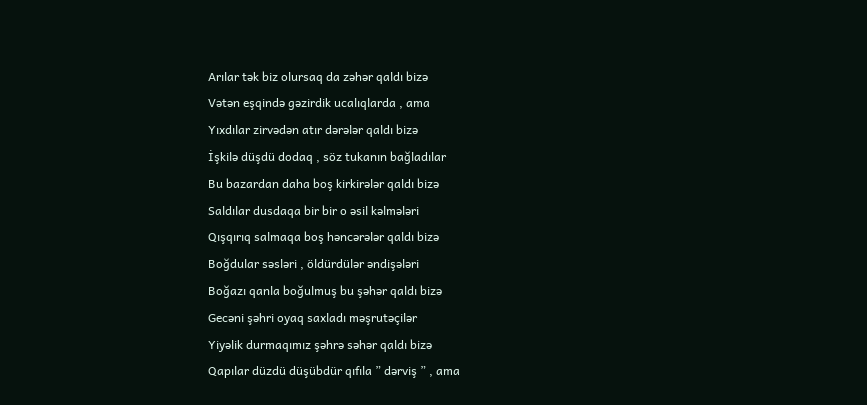Arılar tək biz olursaq da zəhər qaldı bizə
Vətən eşqində gəzirdik ucalıqlarda , ama
Yıxdılar zirvədən atır dərələr qaldı bizə
İşkilə düşdü dodaq , söz tukanın bağladılar
Bu bazardan daha boş kirkirələr qaldı bizə
Saldılar dusdaqa bir bir o əsil kəlmələri
Qışqırıq salmaqa boş həncərələr qaldı bizə
Boğdular səsləri , öldürdülər əndişələri
Boğazı qanla boğulmuş bu şəhər qaldı bizə
Gecəni şəhri oyaq saxladı məşrutəçilər
Yiyəlik durmaqımız şəhrə səhər qaldı bizə
Qapılar düzdü düşübdür qıfıla ” dərviş ” , ama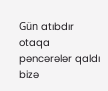Gün atıbdır otaqa pəncərələr qaldı bizə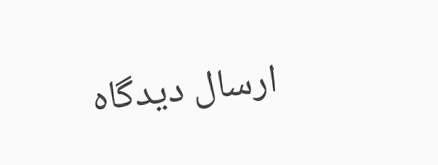ارسال دیدگاه